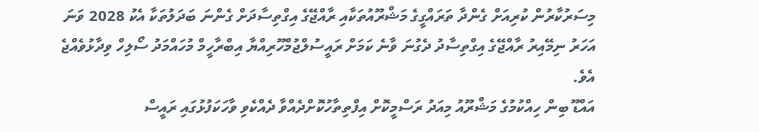މިސަރުކާރުން ކުރިއަށް ގެންދާ ތަރައްގީގެ މަޝްރޫއުތަކާއި ރާއްޖޭގެ އިގްތިސާދަށް ގެންނަ ބަދަލުތަކާ އެކު 2028 ވަނަ އަހަރު ނިމޭއިރު ރާއްޖޭގެ އިގްތިސާދު ދެގުނަ ވާނެ ކަމަށް ރައީސުލްޖުމްހޫރިއްޔާ އިބްރާހީމް މުހައްމަދު ސޯލިހް ވިދާޅުވެއްޖެ އެވެ.
އައްޑޫ ބިން ހިއްކުމުގެ މަޝްރޫއު މިއަދު ރަސްމީކޮށް އިފްތިތާހުކޮށްދެއްވާ ދެއްކެވި ވާހަކަފުޅުގައި ރައީސް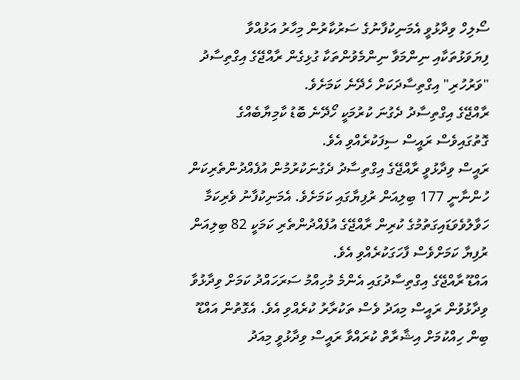ސޯލިހް ވިދާޅުވީ އެމަނިކުފާނުގެ ސަރުކާރުން މިހާރު އަޅުއްވާ ފިޔަވަޅުތަކާއި ނިންމަވާ ނިންމެވުންތަކާ ގުޅިގެން ރާއްޖޭގެ އިގްތިސާދު "ވަރުހުރި" އިގްތިސާދަކަށް ހެދޭނެ ކަމަށެވެ.
ރާއްޖޭގެ އިގްތިސާދު ދެގުނަ ކުރުމަކީ ހޯދޭނެ ބޮޑު ކާމިޔާބެއްގެ ގޮތުގައިވެސް ރައީސް ސިފަކުރެއްވި އެވެ.
ރައީސް ވިދާޅުވީ ރާއްޖޭގެ އިގްތިސާދު ދެގުނަކުރުމުން އުފެއްދުންތެރިކަން ހުންނާނީ 177 ބިލިއަން ރުފިޔާގައި ކަމަށެވެ. އެމަނިކުފާނު ވެރިކަމާ ހަވާލުވެވަޑައިގަތުމުގެ ކުރިން ރާއްޖޭގެ އުފެއްދުންތެރި ކަމަކީ 82 ބިލިއަން ރުފިޔާ ކަމަށްވެސް ފާހަގަކުރެއްވި އެވެ.
އައްޑޫ ރާއްޖޭގެ އިގްތިސާދުގައި އެންމެ މުހިއްމު ސަރަހައްދު ކަމަށް ވިދާޅުވާ ވިދާޅުވުން ރައީސް މިއަދު ވެސް ތަކުރާރު ކުރެއްވި އެވެ. އެގޮތުން އައްޑޫ ބިން ހިއްކުމަށް އިޝާރާތް ކުރައްވާ ރައީސް ވިދާޅުވީ މިއަދު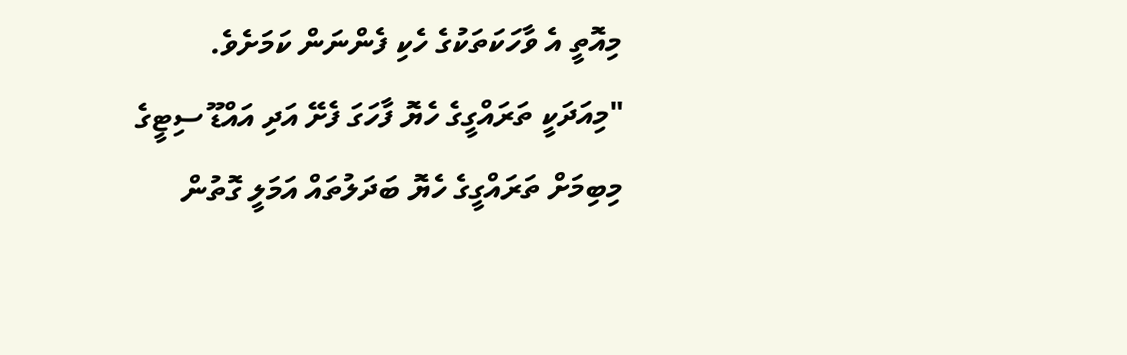މިއޮތީ އެ ވާހަކަތަކުގެ ހެކި ފެންނަން ކަމަށެވެ.
"މިއަދަކީ ތަރައްގީގެ ހެޔޮ ފާހަގަ ފެށޭ އަދި އައްޑޫ ސިޓީގެ މިބިމަށް ތަރައްގީގެ ހެޔޮ ބަދަލުތައް އަމަލީ ގޮތުން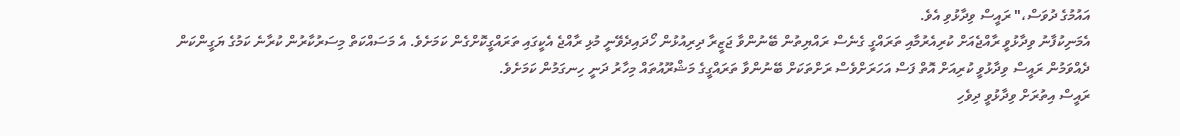އައުމުގެ ދުވަސް،" ރައީސް ވިދާޅުވި އެވެ.
އެމަނިކުފާނު ވިދާޅުވީ ރާއްޖެއަށް ކުރިއެރުމާއި ތަރައްގީ ގެނެސް ރައްޔިތުން ބޭނުންވާ ޖަޒީރާ ދިރިއުޅުން ހޯދައިދެވޭނީ މުޅި ރާއްޖެ އެކީގައި ތަރައްގީކޮށްގެން ކަމަށެވެ. އެ މަސައްކަތް މިސަރުކާރުން ކުރާނެ ކަމުގެ ޔަގީންކަން ދެއްވަމުން ރައީސް ވިދާޅުވީ ކުރިއަށް އޮތް ފަސް އަހަރަށްވެސް ރަށްތަކަށް ބޭނުންވާ ތަރައްގީގެ މަޝްރޫއުތައް މިހާރު ދަނީ ހިނގަމުން ކަމަށެވެ.
ރައީސް އިތުރަށް ވިދާޅުވީ ދިވެހި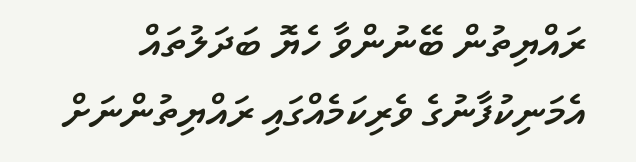ރައްޔިތުން ބޭނުންވާ ހެޔޮ ބަދަލުތައް އެމަނިކުފާނުގެ ވެރިކަމެއްގައި ރައްޔިތުންނަށް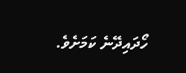ހޯދައިދޭނެ ކަމަށެވެ.